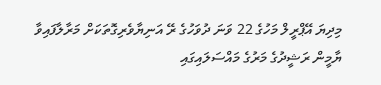މިދިޔަ އޭޕްރީލް މަހުގެ 22 ވަނަ ދުވަހުގެ ރޭ އަނިޔާވެރިގޮތަކަށް މަރާލާފައިވާ ޔާމީން ރަޝީދުގެ މަރުގެ މައްސަލައިގައި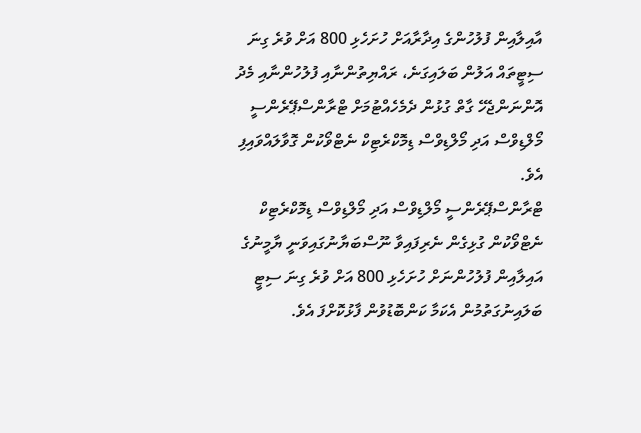އާއިލާއިން ފުލުހުންގެ އިދާރާއަށް ހުށަހެޅި 800 އަށް ވުރެ ގިނަ ސިޓީތައް އަލުން ބަލައިގަނެ، ރައްޔިތުންނާއި ފުލުހުންނާއި މެދު އޮންނަންޖެހޭ ގާތް ގުޅުން ދެމެހެއްޓުމަށް ޓްރާންސްޕޭރެންސީ މޯލްޑިވްސް އަދި މޯލްޑިވްސް ޑިމޮކްރެޓިކް ނެޓްވޯކުން ގޮވާލައްވައިފި އެވެ.
ޓްރާންސްޕޭރެންސީ މޯލްޑިވްސް އަދި މޯލްޑިވްސް ޑިމޮކްރެޓިކް ނެޓްވޯކުން ގުޅިގެން ނެރިފައިވާ ނޫސްބަޔާނުގައިވަނީ ޔާމީނުގެ އައިލާއިން ފުލުހުންނަށް ހުށަހެޅި 800 އަށް ވުރެ ގިނަ ސިޓީ ބަލައިނުގަތުމުން އެކަމާ ކަންބޮޑުވުން ފާޅުކޮށްފަ އެވެ.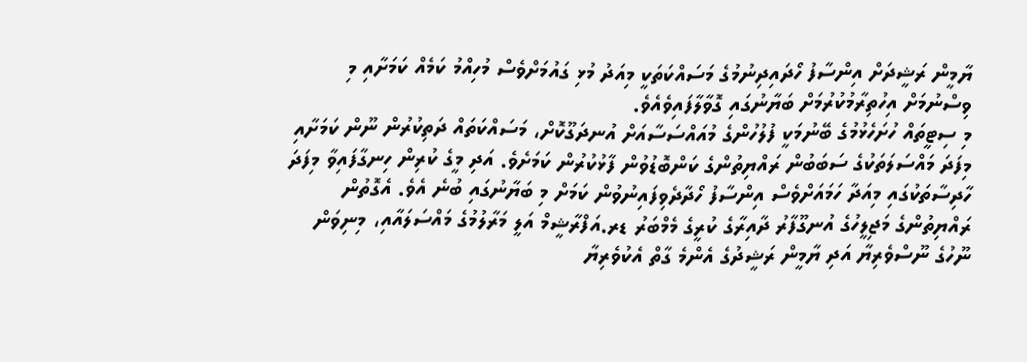ޔާމީން ރަޝީދަށް އިންސާފު ހޯދައިދިނުމުގެ މަސައްކަތަކީ މިއަދު މުޅި ގައުމަށްވެސް މުހިއްމު ކަމެއް ކަމަށާއި މި ވިސްނުމަށް އިހުތިރާމުކުރުމަށް ބަޔާނުގައި ގޮވާލާފައިވެއެވެ.
މި ސިޓީތައް ހުށަހެޅުމުގެ ބޭނުމަކީ ފުލުހުންގެ މުއައްސަސާއަށް އުނދަގޫކޮށް، މަސައްކަތައް ދަތިކުރުން ނޫން ކަމަށާއި މިފަދަ މައްސަލަތަކުގެ ސަބަބުން ރައްޔިތުންގެ ކަންބޮޑުވުން ފާޅުކުރުން ކަމަށެވެ. އަދި މީގެ ކުރިން ހިނގާފައިވާ މިފަދަ ހާދިސާތަކުގައި މިއަދާ ހަމައަށްވެސް އިންސާފު ހޯދާދެވިފައިނުވުން ކަމަށް މި ބަޔާނުގައި ބުނެ އެވެ. އެގޮތުން ރައްޔިތުންގެ މަޖިލީހުގެ އުނގޫފާރު ދާއިރާގެ ކުރީގެ މެމްބަރު ޑރ.އަފްރާޝީމް އަލީ މަރާލުމުގެ މައްސަލައާއި، މިނިވަން ނޫހުގެ ނޫސްވެރިޔާ އަދި ޔާމީން ރަޝީދުގެ އެންމެ ގާތް އެކުވެރިޔާ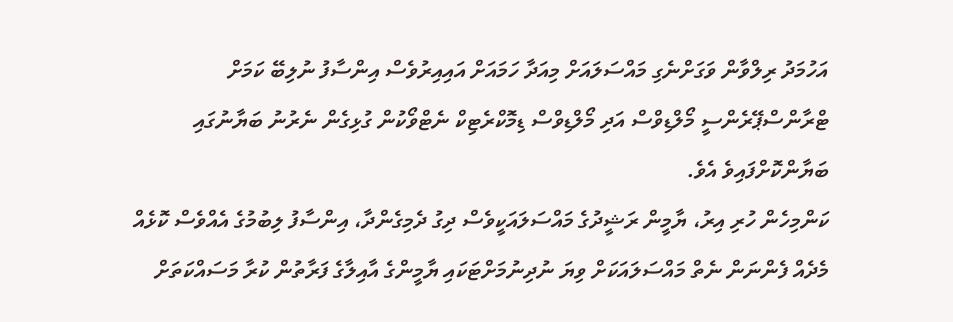އަހުމަދު ރިލްވާން ވަގަށްނެގި މައްސަލައަށް މިއަދާ ހަމައަށް އައިއިރުވެސް އިންސާފު ނުލިބޭ ކަމަށް ޓްރާންސްޕޭރެންސީ މޯލްޑިވްސް އަދި މޯލްޑިވްސް ޑިމޮކްރެޓިކް ނެޓްވޯކުން ގުޅިގެން ނެރުނު ބަޔާނުގައި ބަޔާންކޮށްފައިވެ އެވެ.
ކަންމިހެން ހުރި އިރު، ޔާމީން ރަޝީދުގެ މައްސަލައަކީވެސް ދިގު ދެމިގެންދާ، އިންސާފު ލިބުމުގެ އެއްވެސް ކޮޅެއް މެދެއް ފެންނަން ނެތް މައްސަލައަކަށް ވިޔަ ނުދިނުމަށްޓަކައި ޔާމީންގެ އާއިލާގެ ފަރާތުން ކުރާ މަސައްކަތަށް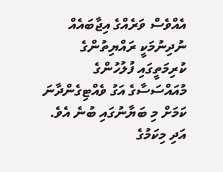އެއްވެސް ވަރެއްގެ އިޖާބައެއް ނުދިނުމަކީ ރައްޔިތުންގެ ކުރިމަތީގައި ފުލުހުންގެ މުއައްސަސާގެ އަގު ވެއްޓިގެންދާނަ ކަމަށް މި ބަޔާނުގައި ބުނެ އެވެ.
އަދި މިކަމުގެ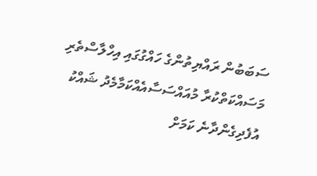ސަބަބުން ރައްޔިތުންގެ ހައްގުގައި އިހްލާސްތެރި މަސައްކަތްކުރާ މުއައްސަސާއެއްކަމާމެދު ޝައްކު އުފެދިގެންދާނެ ކަމަށް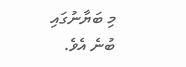މި ބަޔާނުގައި ބުނެ އެވެ.